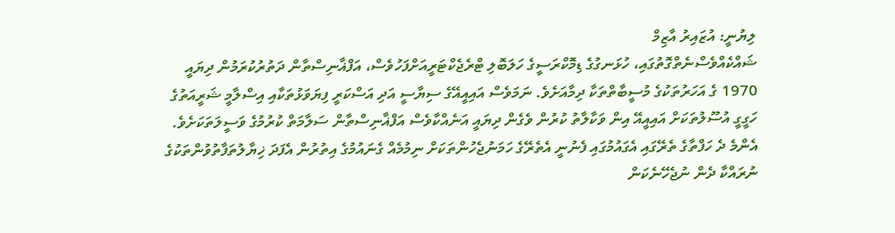ލިޔުނީ: އުޒައިރު އާޒިމް
ޝައްކެއްވެސްނެތްގޮތުގައި، ހުޅަނގުގެ ޑިމޮކްރަސީގެ ހަލަބޮލި ޓްރެޖެކްޓަރީއަށްފަހުވެސް، އަފްޣާނިސްތާން ދަތުރުކުރަމުން ދިޔައީ 1970 ގެ އަހަރުތަކުގެ މުސީބާތްތަކާ ދިމާއަށެވެ. ނަމަވެސް އައިއީއޭގެ ސިޔާސީ އަދި އަސްކަރީ ފިޔަވަޅުތަކާއި އިސްލާމީ ޝަރީއަތުގެ ހަގީގީ އުސޫލުތަކަށް އައިއީއޭ އިން ވަކާލާތު ކުރުން ވެގެން ދިޔައީ އަނެއްކާވެސް އަފްޣާނިސްތާން ސަލާމަތް ކުރުމުގެ ވަސީލަތަކަށެވެ. އެންމެ ދެ ހަފްތާގެ ތެރޭގައި އެގައުމުގައި ފެނުނީ އެތެރޭގެ ހަމަނުޖެހުންތަކަށް ނިމުމެއް ގެނައުމުގެ އިތުރުން އެފަދަ ޚިޔާލުތަފާތުވުންތަކުގެ ނުރައްކާ ދެން ނުޖެހޭނެކަން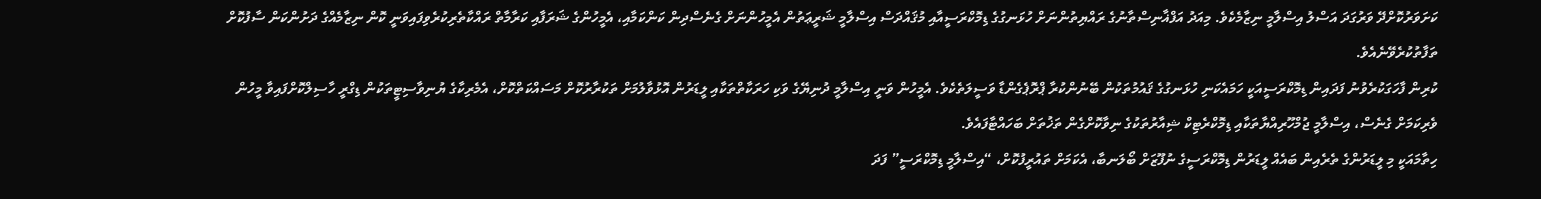ކަށަވަރުކޮށްދޭ ވަރުގަދަ އަސްލު އިސްލާމީ ނިޒާމެކެވެ. މިއަދު އަފްޣާނިސްތާނުގެ ރައްޔިތުންނަށް ހުޅަނގުގެ ޑިމޮކްރަސީއާއި މުޤައްދަސް އިސްލާމީ ޝަރީޢަތުން އެމީހުންނަށް ގެނެސްދިން ކަންކަމާއި، އެމީހުންގެ ޝަރަފާއި ކަރާމާތް ރައްކާތެރިކުރެވިފައިވަނީ ކޮން ނިޒާމެއްގެ ދަށުންކަން ސާފުކޮށް ތަފާތުކުރެވޭނެއެވެ.
ކުރިން ފާހަގަކުރެވުނު ފަދައިން ޑިމޮކްރަސީއަކީ ހަމައެކަނި ހުޅަނގުގެ ޤައުމުތަކުން ބޭނުންކުރާ ޕްރޮޕެގެންޑާ ވަސީލަތެކެވެ. އެމީހުން ވަނީ އިސްލާމީ ދުނިޔޭގެ ވަކި ހަރަކާތްތަކާއި ލީޑަރުން އޮޅުވާލުމަށް ތަކުރާރުކޮށް މަސައްކަތްކޮށް، އެމެރިކާގެ ޔުނިވާސިޓީތަކުން ޑިގްރީ ހާސިލްކޮށްފައިވާ މީހުން ވެރިކަމަށް ގެނެސް، އިސްލާމީ ޖުމްހޫރިއްޔާތަކާއި ޑިމޮކްރެޓިކް ޝިއާރުތަކުގެ ނިވާކޮށްގެން ތަޚުތަށް ބަހައްޓާފައެވެ.
ހިތާމައަކީ މި ލީޑަރުންގެ ތެރެއިން ބައެއް ލީޑަރުން ޑިމޮކްރަސީގެ ނުފޫޒަށް ބޯލަނބާ، އެކަމަށް ތައުރީފުކޮށް، “އިސްލާމީ ޑިމޮކްރަސީ” ފަދަ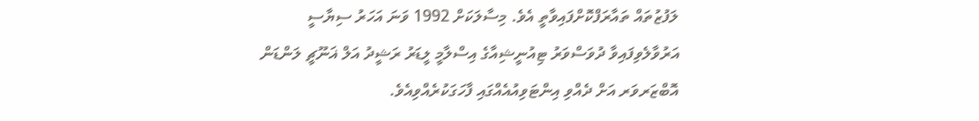ލަފުޒުތައް ތައާރަފްކޮށްފައިވާތީ އެވެ. މިސާލަކަށް 1992 ވަނަ އަހަރު ސިޔާސީ އަރުވާލެވިފައިވާ ދުވަސްވަރު ޓިއުނީޝިއާގެ އިސްލާމީ ލީޑަރު ރަޝީދު އަލް ޣަނޫޗީ ލަންޑަން އޮބްޒަރވަރ އަށް ދެއްވި އިންޓަވިއުއެއްގައި ފާހަގަކުރެއްވިއެވެ.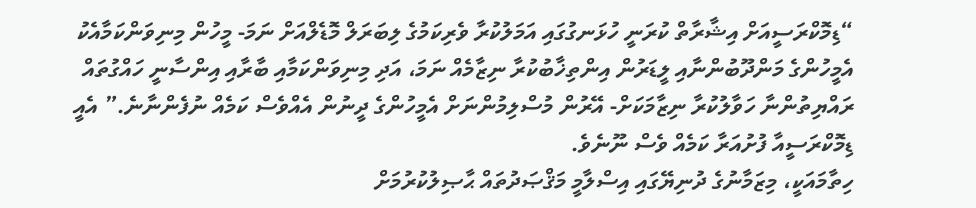“ޑިމޮކްރަސީއަށް އިޝާރާތް ކުރަނީ ހުޅަނގުގައި އަމަލުކުރާ ވެރިކަމުގެ ލިބަރަލް މޮޑެލްއަށް ނަމަ- މީހުން މިނިވަންކަމާއެކު އެމީހުންގެ މަންދޫބުންނާއި ލީޑަރުން އިންތިޚާބުކުރާ ނިޒާމެއް ނަމަ، އަދި މިނިވަންކަމާއި ބާރާއި އިންސާނީ ހައްގުތައް ރައްޔިތުންނާ ހަވާލުކުރާ ނިޒާމަކަށް- އޭރުން މުސްލިމުންނަށް އެމީހުންގެ ދީނުން އެއްވެސް ކަމެއް ނުފެންނާނެ.” އެއީ ޑިމޮކްރަސީއާ ފުށުއަރާ ކަމެއް ވެސް ނޫނެވެ.
ހިތާމައަކީ، މިޒަމާނުގެ ދުނިޔޭގައި އިސްލާމީ މަޤްޞަދުތައް ޙާޞިލުކުރުމަށް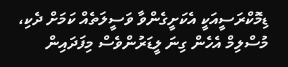ޑިމޮކްރަސީއަކީ އެކަށީގެންވާ ވަސީލަތެއް ކަމަށް ދެކި، މުސްލިމް އެހެން ގިނަ ލީޑަރުންވެސް މިފަދައިން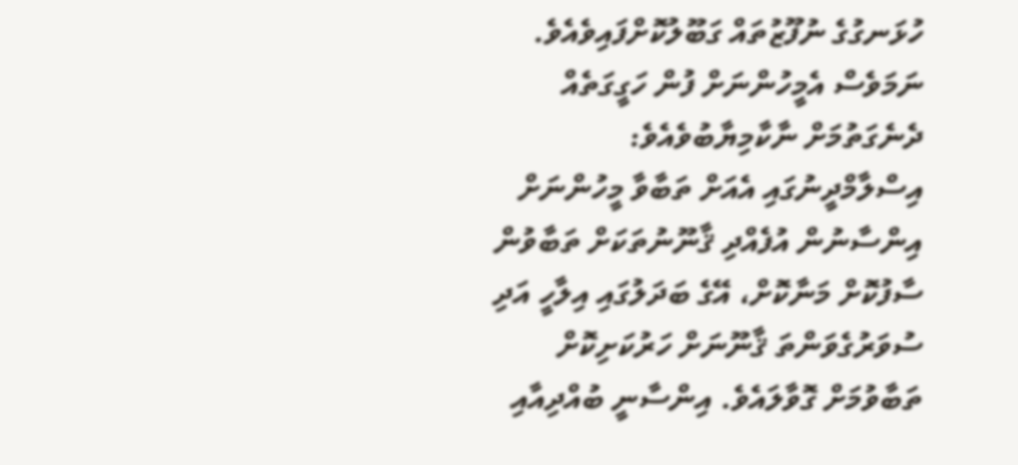ހުޅަނގުގެ ނުފޫޒުތައް ގަބޫލުކޮށްފައިވެއެވެ. ނަމަވެސް އެމީހުންނަށް ފުން ހަގީގަތެއް ދެނެގަތުމަށް ނާކާމިޔާބުވެއެވެ: އިސްލާމްދީނުގައި އެއަށް ތަބާވާ މީހުންނަށް އިންސާނުން އުފެއްދި ޤާނޫނުތަކަށް ތަބާވުން ސާފުކޮށް މަނާކޮށް، އޭގެ ބަދަލުގައި އިލާހީ އަދި ސުވަރުގެވަންތަ ޤާނޫނަށް ހަރުކަށިކޮށް ތަބާވުމަށް ގޮވާލައެވެ. އިންސާނީ ބުއްދިއާއި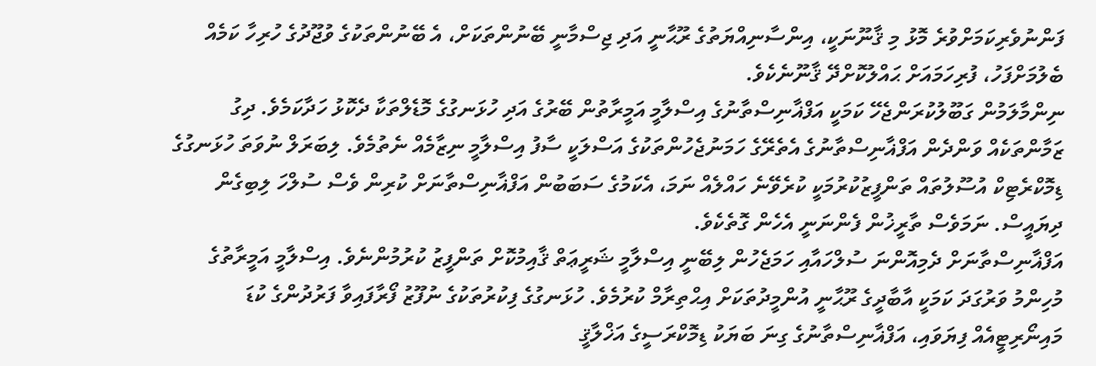ފަންނުވެރިކަމަށްވުރެ މޮޅު މި ޤާނޫނަކީ، އިންސާނިއްޔަތުގެ ރޫޙާނީ އަދި ޖިސްމާނީ ބޭނުންތަކަށް، އެ ބޭނުންތަކުގެ ވުޖޫދުގެ ހުރިހާ ކަމެއް ބެލުމަށްފަހު، ފުރިހަމައަށް ޙައްލުކޮށްދޭ ޤާނޫނެކެވެ.
ނިންމާލަމުން ގަބޫލުކުރަންޖެހޭ ކަމަކީ އަފްޣާނިސްތާނުގެ އިސްލާމީ އަމީރާތުން ބޭރުގެ އަދި ހުޅަނގުގެ މޮޑެލްތަކާ ދެކޮޅު ހަދާކަމެވެ. ދިގު ޒަމާންތަކެއް ވަންދެން އަފްޣާނިސްތާނުގެ އެތެރޭގެ ހަމަނުޖެހުންތަކުގެ އަސްލަކީ ސާފު އިސްލާމީ ނިޒާމެއް ނެތުމެވެ. ލިބަރަލް ނުވަތަ ހުޅަނގުގެ ޑިމޮކްރެޓިކް އުސޫލުތައް ތަންފީޒުކުރުމަކީ ކުރެވޭނެ ހައްލެއް ނަމަ، އެކަމުގެ ސަބަބުން އަފްޣާނިސްތާނަށް ކުރިން ވެސް ސުލްހަ ލިބިގެން ދިޔައީސް. ނަމަވެސް ތާރީޚުން ފެންނަނީ އެހެން ގޮތެކެވެ.
އަފްޣާނިސްތާނަށް ދެމިއޮންނަ ސުލްހައާއި ހަމަޖެހުން ލިބޭނީ އިސްލާމީ ޝަރީޢަތް ޤާއިމުކޮށް ތަންފީޒު ކުރުމުންނެވެ. އިސްލާމީ އަމީރާތުގެ މުހިންމު ވަރުގަދަ ކަމަކީ އާބާދީގެ ރޫޙާނީ އުންމީދުތަކަށް އިޙްތިރާމް ކުރުމެވެ. ހުޅަނގުގެ ފިކުރުތަކުގެ ނުފޫޒު ފޯރާފައިވާ ފަރުދުންގެ ކުޑަ މައިނޯރިޓީއެއް ފިޔަވައި، އަފްޣާނިސްތާނުގެ ގިނަ ބަޔަކު ޑިމޮކްރަސީގެ އަޚްލާޤީ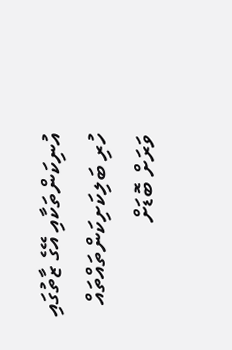އުނިކަންތަކާއި އޭގެ ޒާތުގައި ހުރި ބަލިކަށިކަންތައްތައް ވަރަށް ބޮޑަށް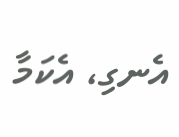އެނގި، އެކަމާ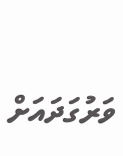ވަރުގަދައަށް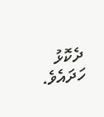ދެކޮޅު ހަދައެވެ.